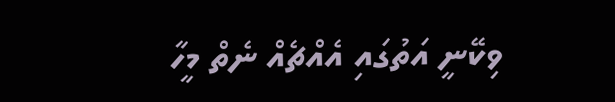ވިކޭނީ އަތުގައި އެއްޗެއް ނެތް މީހާ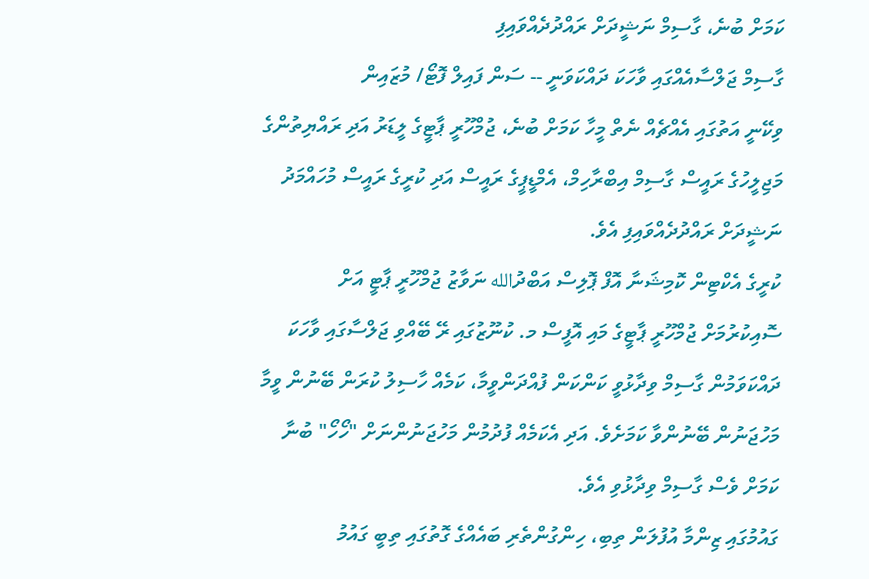ކަމަށް ބުނެ، ގާސިމް ނަޝީދަށް ރައްދުދެއްވައިފި
ގާސިމް ޖަލްސާއެއްގައި ވާހަކަ ދައްކަވަނީ -- ސަން ފައިލް ފޮޓޯ/ މުޒައިން
ވިކޭނީ އަތުގައި އެއްޗެއް ނެތް މީހާ ކަމަށް ބުނެ، ޖުމްހޫރީ ޕާޓީގެ ލީޑަރު އަދި ރައްޔިތުންގެ މަޖިލީހުގެ ރައީސް ގާސިމް އިބްރާހިމް، އެމްޑީޕީގެ ރައީސް އަދި ކުރީގެ ރައީސް މުހައްމަދު ނަޝީދަށް ރައްދުދެއްވައިފި އެވެ.
ކުރީގެ އެކްޓިން ކޮމިޝަނާ އޮފް ޕޮލިސް އަބްދުالله ނަވާޒު ޖުމްހޫރީ ޕާޓީ އަށް ސޮއިކުރުމަށް ޖުމްހޫރީ ޕާޓީގެ މައި އޮފީސް މ. ކުނޫޒުގައި ރޭ ބޭއްވި ޖަލްސާގައި ވާހަކަ ދައްކަވަމުން ގާސިމް ވިދާޅުވީ ކަންކަން ފުއްދަންވީމާ، ކަމެއް ހާސިލު ކުރަން ބޭނުން ވީމާ މަހުޖަނުން ބޭނުންވާ ކަމަށެވެ. އަދި އެކަމެއް ފުދުމުން މަހުޖަނުންނަށް "ހޯހޯ" ބުނާ ކަމަށް ވެސް ގާސިމް ވިދާޅުވި އެވެ.
ގައުމުގައި ޒިންމާ އުފުލަން ތިބި، ހިންގުންތެރި ބައެއްގެ ގޮތުގައި ތިބީ ގައުމު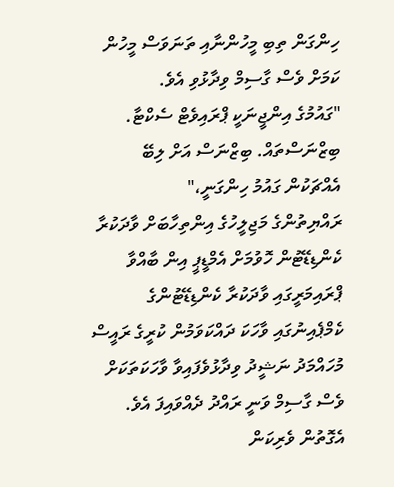ހިންގަން ތިބި މީހުންނާއި ތަނަވަސް މީހުން ކަމަށް ވެސް ގާސިމް ވިދާޅުވި އެވެ.
"ގައުމުގެ އިންޖީނަކީ ޕްރައިވެޓް ސެކްޓާ. ބިޒްނަސްތައް. ބިޒްނަސް އަށް ލިބޭ އެއްޗަކުން ގައުމު ހިންގަނީ،"
ރައްޔިތުންގެ މަޖިލީހުގެ އިންތިހާބަށް ވާދަކުރާ ކެންޑިޑޭޓުން ހޮވުމަށް އެމްޑީޕީ އިން ބާއްވާ ޕްރައިމަރީގައި ވާދަކުރާ ކެންޑިޑޭޓުންގެ ކެމްޕެއިނުގައި ވާހަކަ ދައްކަވަމުން ކުރީގެ ރައީސް މުހައްމަދު ނަޝީދު ވިދާޅުވެފައިވާ ވާހަކަތަކަށް ވެސް ގާސިމް ވަނީ ރައްދު ދެއްވައިފަ އެވެ.
އެގޮތުން ވެރިކަން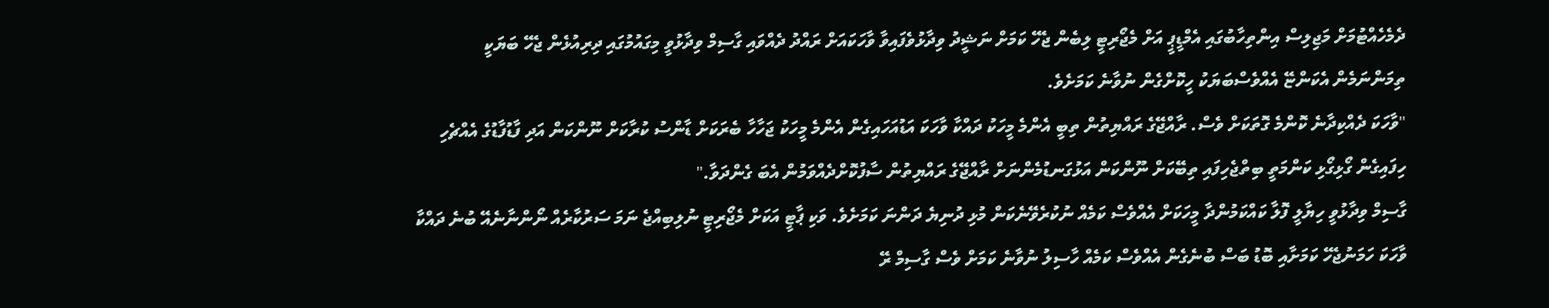ދެމެހެއްޓުމަށް މަޖިލިސް އިންތިހާބުގައި އެމްޑީޕީ އަށް މެޖޯރިޓީ ލިބެން ޖެހޭ ކަމަށް ނަޝީދު ވިދާޅުވެފައިވާ ވާހަކައަށް ރައްދު ދެއްވައި ގާސިމް ވިދާޅުވީ މިގައުމުގައި ދިރިއުޅެން ޖެހޭ ބަޔަކީ ތިމަންނަމެން އެކަންޏޭ އެއްވެސްބަޔަކު ހީކޮށްގެން ނުވާނެ ކަމަށެވެ.
"ވާހަކަ ދެއްކިދާނެ ކޮންމެ ގޮތަކަށް ވެސް. ރާއްޖޭގެ ރައްޔިތުން ތިބީ އެންމެ މީހަކު ދައްކާ ވާހަކަ އަޑުއަހައިގެން އެންމެ މީހަކު ޖަހާހާ ބެރަކަށް ޑާންސު ކުރާކަށް ނޫންކަން އަދި ފާޑުފާޑުގެ އެއްޗެހި ހިފައިގެން ގޯޅިގޯޅި ކަންމަތީ ބިތްޖެހިފައި ތިބޭކަށް ނޫންކަން އަޅުގަނޑުމެންނަށް ރާއްޖޭގެ ރައްޔިތުން ސާފުކޮށްދެއްވަމުން އެބަ ގެންދަވާ."
ގާސިމް ވިދާޅުވީ ހިޔާލީ ފޮލާ ކައްކަމުންދާ މީހަކަށް އެއްވެސް ކަމެއް ނުކުރެވޭނެކަން މުޅި ދުނިޔެ ދަންނަ ކަމަށެވެ. ވަކި ޕާޓީ އަކަށް މެޖޯރިޓީ ނުލިބިއްޖެ ނަމަ ސަރުކާރެއް ނޯންނާނެއޭ ބުނެ ދައްކާ ވާހަކަ ހަމަނުޖެހޭ ކަމަށާއި ބޮޑު ބަސް ބުނެގެން އެއްވެސް ކަމެއް ހާސިލު ނުވާނެ ކަމަށް ވެސް ގާސިމް ރޭ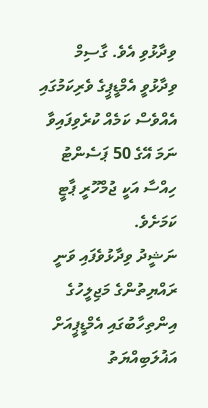ވިދާޅުވި އެވެ. ގާސިމް ވިދާޅުވީ އެމްޑީޕީގެ ވެރިކަމުގައި އެއްވެސް ކަމެއް ކުރެވިފައިވާ ނަމަ އޭގެ 50 ޕަސެންޓު ހިއްސާ އަކީ ޖުމްހޫރީ ޕާޓީ ކަމަށެވެ.
ނަޝީދު ވިދާޅުވެފައި ވަނީ ރައްޔިތުންގެ މަޖިލީހުގެ އިންތިހާބުގައި އެމްޑީޕީއަށް އަޣުލަބިއްޔަތު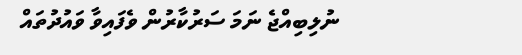ނުލިބިއްޖެ ނަމަ ސަރުކާރުން ވެފައިވާ ވައުދުތައް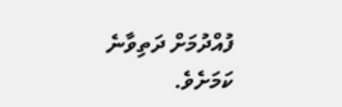ފުއްދުމަށް ދަތިވާނެ ކަމަށެވެ.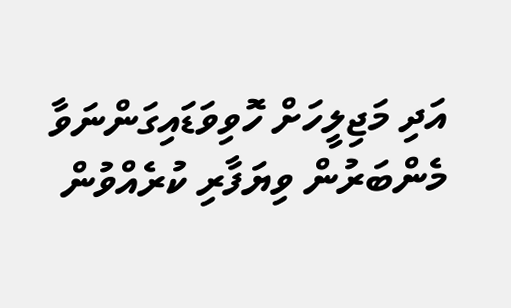އަދި މަޖިލީހަށް ހޮވިވަޑައިގަންނަވާ މެންބަރުން ވިޔަފާރި ކުރެއްވުން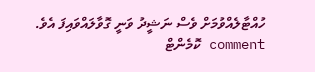ހުއްޓާލެއްވުމަށް ވެސް ނަޝީދު ވަނީ ގޮވާލައްވައިފަ އެވެ.
comment ކޮމެންޓް